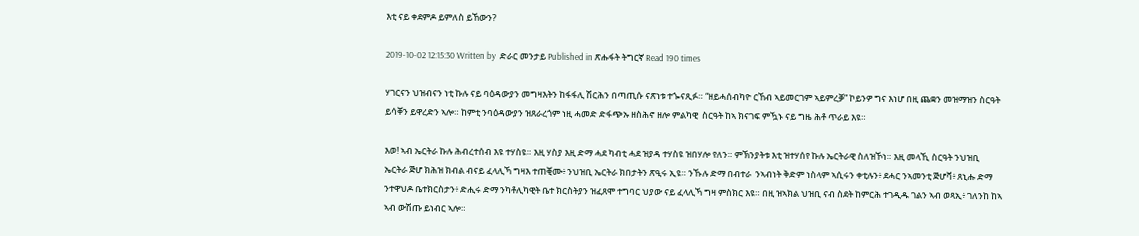እቲ ናይ ቀደምዶ ይምለስ ይኸውን?

2019-10-02 12:15:30 Written by  ድራር መንታይ Published in ጽሑፋት ትግርኛ Read 190 times

ሃገርናን ህዝብናን ነቲ ኩሉ ናይ ባዕዳውያን መግዛእትን ከፋፋሊ ሽርሕን በጣጢሱ ናጽነቱ ተጐናጺፉ። “ዘይሓሰብካዮ ርኸብ ኣይመርገም ኣይምረቓ” ኮይንዎ ግና እነሆ በዚ ጨቋን መዝማዝን ስርዓት ይሳቐን ይዋረድን ኣሎ። ከምቲ ንባዕዳውያን ዝጸራረጎም ነዚ ሓመድ ድፋጭኡ ዘስሕኖ ዘሎ ምልካዊ  ስርዓት ከኣ ክናገፍ ምዃኑ ናይ ግዜ ሕቶ ጥራይ እዩ።

እወ! ኣብ ኤርትራ ኩሉ ሕብረተሰብ እዩ ተሃስዩ። እዚ ሃስያ እዚ ድማ ሓደ ካብቲ ሓደ ዝያዳ ተሃስዩ ዝበሃሎ የለን። ምኽንያትቱ እቲ ዝተሃሰየ ኩሉ ኤርትራዊ ስለዝኾነ። እዚ መላኺ ስርዓት ንህዝቢ ኤርትራ ጅሆ ክሕዝ ክብል ብናይ ፈላሊኻ ግዛእ ተጠቒሙ፥ ንህዝቢ ኤርትራ ክበታትን ጽዒሩ ኢዩ። ንኹሉ ድማ በብተራ  ንኣብነት ቅድም ነስላም ኣሲሩን ቀቲሉን፥ ደሓር ንኣመንቲ ጅሆቫ፥ ጸኒሑ ድማ ንተዋህዶ ቤተክርስታን፥ ድሒሩ ድማ ንካቶሊካዊት ቤተ ክርስትያን ዝፈጸሞ ተግባር ህያው ናይ ፈላሊኻ ግዛ ምስክር እዩ። በዚ ዝኣክል ህዝቢ ናብ ስደት ከምርሕ ተገዲዱ ገልን ኣብ ወጻኢ፥ ገለንከ ከኣ ኣብ ውሽጡ ይነብር ኣሎ።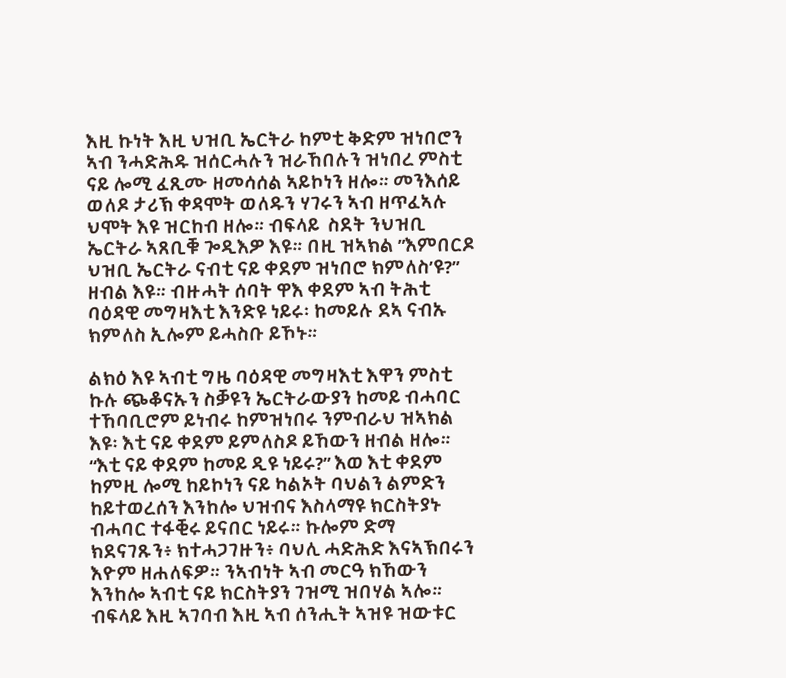እዚ ኩነት እዚ ህዝቢ ኤርትራ ከምቲ ቅድም ዝነበሮን ኣብ ንሓድሕዱ ዝሰርሓሉን ዝራኸበሉን ዝነበረ ምስቲ ናይ ሎሚ ፈጺሙ ዘመሳሰል ኣይኮነን ዘሎ። መንእሰይ ወለዶ ታሪኽ ቀዳሞት ወለዱን ሃገሩን ኣብ ዘጥፈኣሉ ህሞት እዩ ዝርከብ ዘሎ። ብፍላይ  ስደት ንህዝቢ ኤርትራ ኣጸቢቑ ጐዲእዎ እዩ። በዚ ዝኣክል ”እምበርዶ ህዝቢ ኤርትራ ናብቲ ናይ ቀደም ዝነበሮ ክምለስ’ዩ?”  ዘብል እዩ። ብዙሓት ሰባት ዋእ ቀደም ኣብ ትሕቲ ባዕዳዊ መግዛእቲ እንድዩ ነይሩ፡ ከመይሉ ደኣ ናብኡ ክምለስ ኢሎም ይሓስቡ ይኾኑ።

ልክዕ እዩ ኣብቲ ግዜ ባዕዳዊ መግዛእቲ እዋን ምስቲ ኩሉ ጭቆናኡን ስቓዩን ኤርትራውያን ከመይ ብሓባር ተኸባቢሮም ይነብሩ ከምዝነበሩ ንምብራህ ዝኣክል እዩ፡ እቲ ናይ ቀደም ይምለስዶ ይኸውን ዘብል ዘሎ። “እቲ ናይ ቀደም ከመይ ዲዩ ነይሩ?” እወ እቲ ቀደም ከምዚ ሎሚ ከይኮነን ናይ ካልኦት ባህልን ልምድን ከይተወረሰን እንከሎ ህዝብና እስላማዩ ክርስትያኑ ብሓባር ተፋቒሩ ይናበር ነይሩ። ኩሎም ድማ ክደናገጹን፥ ክተሓጋገዙን፥ ባህሊ ሓድሕድ እናኣኽበሩን እዮም ዘሐለፍዎ። ንኣብነት ኣብ መርዓ ክኸውን እንከሎ ኣብቲ ናይ ክርስትያን ገዝሚ ዝበሃል ኣሎ። ብፍላይ እዚ ኣገባብ እዚ ኣብ ሰንሒት ኣዝዩ ዝውቱር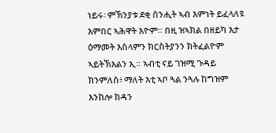ነይሩ፡ ምኽንያቱ ደቂ ሰንሒት ኣብ እምነት ይፈላለዩ እምበር ኣሕዋት እዮም። በዚ ዝኣክል በዘይካ እታ ዕማመት እስላምን ክርስትያንን ክትፈልዮም ኣይትኽእልን ኢ። ኣብቲ ናይ ገዝሚ ጉዳይ ክንምለስ፥ ማለት እቲ ኣቦ ጓል ንጓሉ ከግዝም እንከሎ ክዳን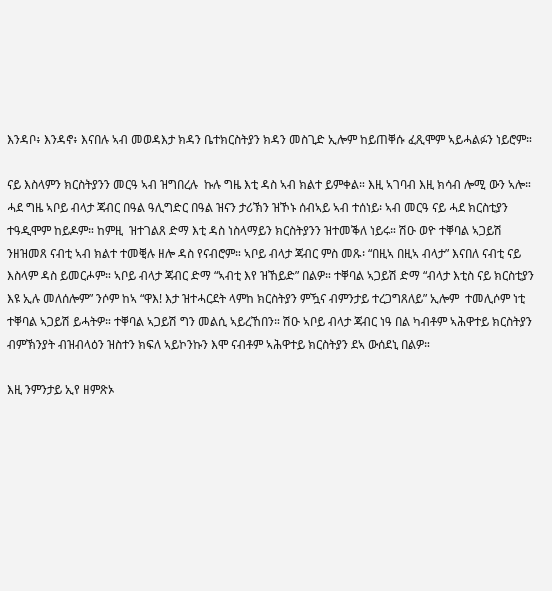እንዳቦ፥ እንዳኖ፥ እናበሉ ኣብ መወዳእታ ክዳን ቤተክርስትያን ክዳን መስጊድ ኢሎም ከይጠቐሱ ፈጺሞም ኣይሓልፉን ነይሮም።

ናይ እስላምን ክርስትያንን መርዓ ኣብ ዝግበረሉ  ኩሉ ግዜ እቲ ዳስ ኣብ ክልተ ይምቀል። እዚ ኣገባብ እዚ ክሳብ ሎሚ ውን ኣሎ። ሓደ ግዜ ኣቦይ ብላታ ጃብር በዓል ዓሊግድር በዓል ዝናን ታሪኽን ዝኾኑ ሰብኣይ ኣብ ተሰነይ፡ ኣብ መርዓ ናይ ሓደ ክርስቲያን ተዓዲሞም ከይዶም። ከምዚ  ዝተገልጸ ድማ እቲ ዳስ ነስላማይን ክርስትያንን ዝተመቕለ ነይሩ። ሽዑ ወዮ ተቐባል ኣጋይሽ ንዘዝመጸ ናብቲ ኣብ ክልተ ተመቒሉ ዘሎ ዳስ የናብሮም። ኣቦይ ብላታ ጃብር ምስ መጹ፡ “በዚኣ በዚኣ ብላታ” እናበለ ናብቲ ናይ እስላም ዳስ ይመርሖም። ኣቦይ ብላታ ጃብር ድማ “ኣብቲ እየ ዝኸይድ” በልዎ። ተቐባል ኣጋይሽ ድማ “ብላታ እቲስ ናይ ክርስቲያን እዩ ኢሉ መለሰሎም” ንሶም ከኣ “ዋእ! እታ ዝተሓርደት ላምከ ክርስትያን ምዃና ብምንታይ ተረጋግጸለይ” ኢሎም  ተመሊሶም ነቲ ተቐባል ኣጋይሽ ይሓትዎ። ተቐባል ኣጋይሽ ግን መልሲ ኣይረኸበን። ሽዑ ኣቦይ ብላታ ጃብር ነዓ በል ካብቶም ኣሕዋተይ ክርስትያን ብምኽንያት ብዝብላዕን ዝስተን ክፍለ ኣይኮንኩን እሞ ናብቶም ኣሕዋተይ ክርስትያን ደኣ ውሰደኒ በልዎ።

እዚ ንምንታይ ኢየ ዘምጽኦ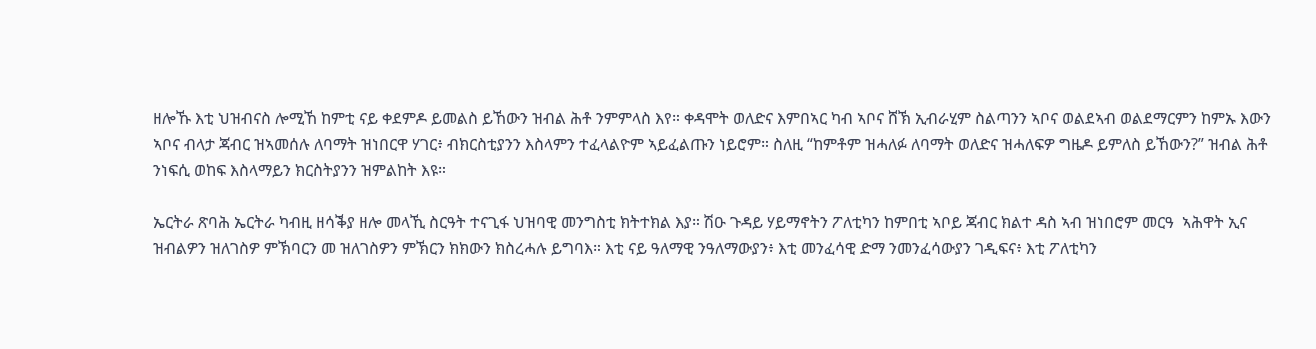ዘሎኹ እቲ ህዝብናስ ሎሚኸ ከምቲ ናይ ቀደምዶ ይመልስ ይኸውን ዝብል ሕቶ ንምምላስ እየ። ቀዳሞት ወለድና እምበኣር ካብ ኣቦና ሸኽ ኢብራሂም ስልጣንን ኣቦና ወልደኣብ ወልደማርምን ከምኡ እውን ኣቦና ብላታ ጃብር ዝኣመሰሉ ለባማት ዝነበርዋ ሃገር፥ ብክርስቲያንን እስላምን ተፈላልዮም ኣይፈልጡን ነይሮም። ስለዚ “ከምቶም ዝሓለፉ ለባማት ወለድና ዝሓለፍዎ ግዜዶ ይምለስ ይኸውን?” ዝብል ሕቶ ንነፍሲ ወከፍ እስላማይን ክርስትያንን ዝምልከት እዩ።

ኤርትራ ጽባሕ ኤርትራ ካብዚ ዘሳቕያ ዘሎ መላኺ ስርዓት ተናጊፋ ህዝባዊ መንግስቲ ክትተክል እያ። ሽዑ ጉዳይ ሃይማኖትን ፖለቲካን ከምበቲ ኣቦይ ጃብር ክልተ ዳስ ኣብ ዝነበሮም መርዓ  ኣሕዋት ኢና ዝብልዎን ዝለገስዎ ምኽባርን መ ዝለገስዎን ምኽርን ክክውን ክስረሓሉ ይግባእ። እቲ ናይ ዓለማዊ ንዓለማውያን፥ እቲ መንፈሳዊ ድማ ንመንፈሳውያን ገዲፍና፥ እቲ ፖለቲካን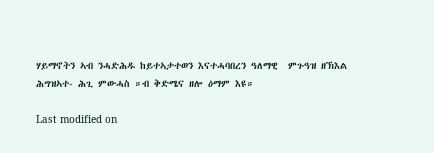ሃይማኖትን ኣብ ንሓድሕዱ ከይተኣታተወን እናተሓባበረን ዓለማዊ  ምጉዓዝ ዘኽእል ሕግዝኣተ- ሕጊ ምውሓስ ።ብ ቅድሜና ዘሎ ዕማም እዩ።

Last modified on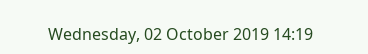Wednesday, 02 October 2019 14:19